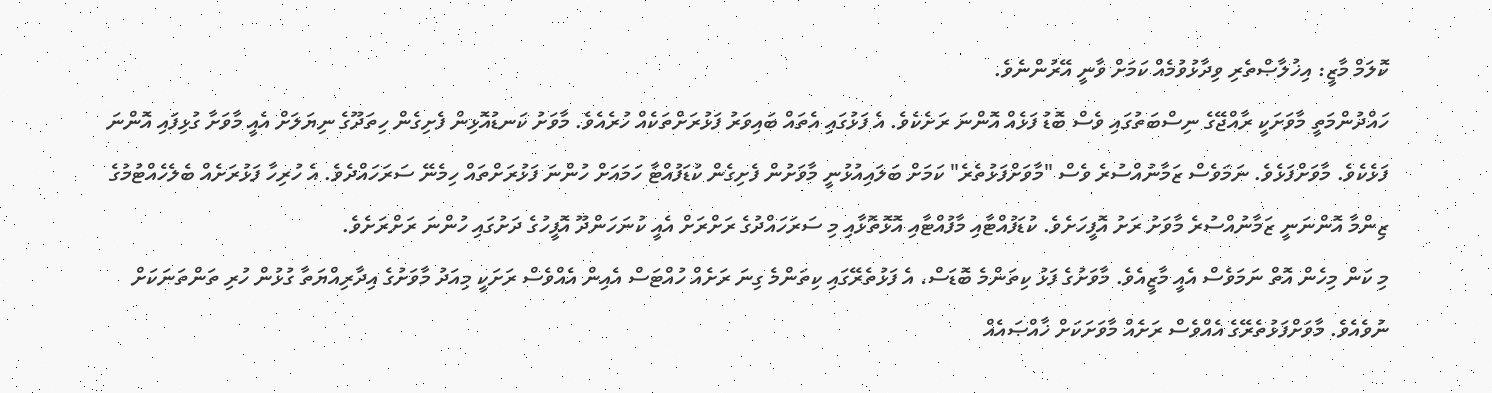ކޮލަމް މާޒީ: އިޚުލާޞްތެރި ވިދާޅުވުމެއް ކަމަށް ވާނީ އޭރުންނެވެ.
ހައްދުންމަތީ މާވަށަކީ ރާއްޖޭގެ ނިސްބަތުގައި ވެސް ބޮޑު ފަޅެއް އޮންނަ ރަށެކެވެ. އެ ފަޅުގައި އެތައް ބައިވަރު ފަޅުރަށްތަކެއް ހުރެއެވެ. މާވަށު ކަނޑުއޮޅިން ފެށިގެން ހިތަދޫގެ ނިޔަލަށް އެއީ މާވަށާ ގުޅިފައި އޮންނަ ފަޅެކެވެ. މާވަށްފަޅެވެ. ނަމަވެސް ޒަމާނުއްސުރެ ވެސް "މާވަށްފަޅުތެރެ" ކަމަށް ބަލައިއުޅުނީ މާވަށުން ފެށިގެން ކުޑަފުއްޓާ ހަމައަށް ހުންނަ ފަޅުރަށްތައް ހިމެނޭ ސަރަހައްދެވެ. އެ ހުރިހާ ފަޅުރަށެއް ބެލެހެއްޓުމުގެ ޒިންމާ އޮންނަނީ ޒަމާނުއްސުރެ މާވަށު ރަށު އޮފީހަށެވެ. ކުޑަފުއްޓާއި މާފުއްޓާއި އޮޅޮތޮޅާއި މި ސަރަހައްދުގެ ރަށްރަށް އެއީ ކުނަހަންދޫ އޮފީހުގެ ދަށުގައި ހުންނަ ރަށްރަށެވެ.
މި ކަން މިހެން އޮތް ނަމަވެސް އެއީ މާޒީއެވެ. މާވަށުގެ ފަޅު ކިތަންމެ ބޮޑަސް، އެ ފަޅުތެރޭގައި ކިތަންމެ ގިނަ ރަށެއް ހުއްޓަސް އެއިން އެއްވެސް ރަށަކީ މިއަދު މާވަށުގެ އިދާރިއްޔަތާ ގުޅުން ހުރި ތަންތަނަކަށް ނުވެއެވެ. މާވަށްފަޅުތެރޭގެ އެއްވެސް ރަށެއް މާވަށަކަށް ޚާއްޞައެއް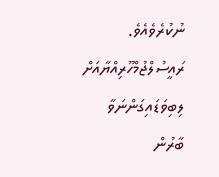ނުކުރެވެއެވެ. ރައީސުލްޖުމްހޫރިއްޔާއަށް ލިބިވަޑައިގަންނަވާ ބާރުން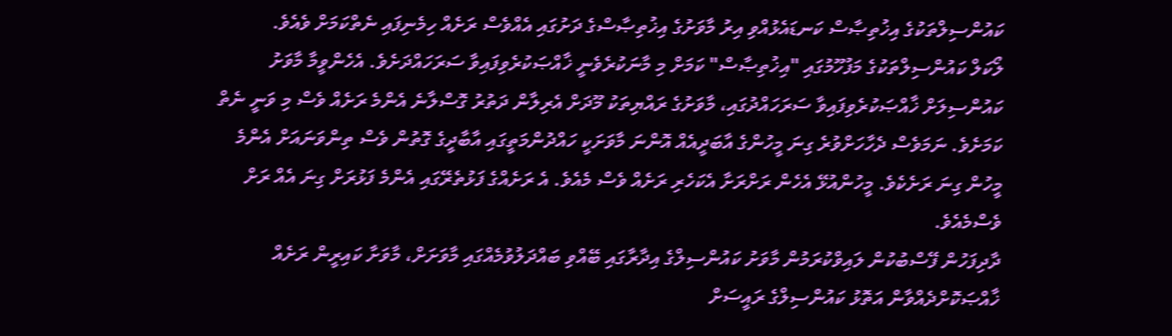ކައުންސިލްތަކުގެ އިޚުތިޞާސް ކަނޑައެޅުއްވި އިރު މާވަށުގެ އިޚުތިޞާސްގެ ދަށުގައި އެއްވެސް ރަށެއް ހިމެނިފައި ނެތްކަމަށް ވެއެވެ.
ލޯކަލް ކައުންސިލްތަކުގެ މަފުހޫމުގައި "އިޚުތިޞާސް" ކަމަށް މި މާނަކުރެވެނީ ޚާއްޞަކުރެވިފައިވާ ސަރަހައްދަށެވެ. އެހެންވީމާ މާވަށު ކައުންސިލަށް ޚާއްޞަކުރެވިފައިވާ ސަރަހައްދުގައި، މާވަށުގެ ރައްޔިތަކު މޫދަށް އެރިލާން ދަތުރު ގޮސްލާނެ އެންމެ ރަށެއް ވެސް މި ވަނީ ނެތް ކަމަށެވެ. ނަމަވެސް ދެހާހަށްވުރެ ގިނަ މީހުންގެ އާބަދީއެއް އޮންނަ މާވަށަކީ ހައްދުންމަތީގައި އާބާދީގެ ގޮތުން ވެސް ތިންވަނައަށް އެންމެ މީހުން ގިނަ ރަށެކެވެ. މީހުންއުޅޭ އެހެން ރަށްރަށާ އެކަހެރި ރަށެއް ވެސް މެއެވެ. އެ ރަށެއްގެ ފަޅުތެރޭގައި އެންމެ ފަޅުރަށް ގިނަ އެއް ރަށް ވެސްމެއެވެ.
ދާދިފަހުން ފޭސްބުކުން ލައިވްކުރަމުން މާވަށު ކައުންސިލްގެ އިދާރާގައި ބޭއްވި ބައްދަލުވުމެއްގައި މާވަށަށް، މާވަށާ ކައިރީން ރަށެއް ޚާއްޞަކޮށްދެއްވާން އަތޮޅު ކައުންސިލްގެ ރައީސަށް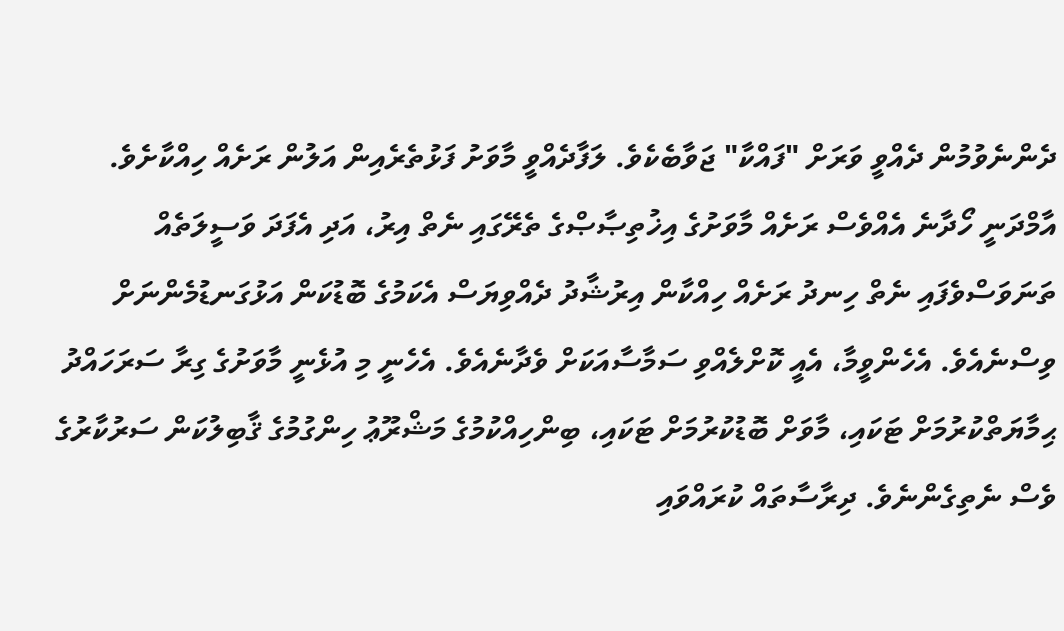ދެންނެވުމުން ދެއްވީ ވަރަށް "ފައްކާ" ޖަވާބެކެވެ. ލަފާދެއްވީ މާވަށު ފަޅުތެރެއިން އަލުން ރަށެއް ހިއްކާށެވެ. އާމްދަނީ ހޯދާނެ އެއްވެސް ރަށެއް މާވަށުގެ އިޚުތިޞާޞްގެ ތެރޭގައި ނެތް އިރު، އަދި އެފަދަ ވަސީލަތެއް ތަނަވަސްވެފައި ނެތް ހިނދު ރަށެއް ހިއްކާން އިރުޝާދު ދެއްވިޔަސް އެކަމުގެ ބޮޑުކަން އަޅުގަނޑުމެންނަށް ވިސްނެއެވެ. އެހެންވީމާ، އެއީ ކޮށްލެއްވި ސަމާސާއަކަށް ވެދާނެއެވެ. އެހެނީ މި އުޅެނީ މާވަށުގެ ގިރާ ސަރަހައްދު ޙިމާޔަތްކުރުމަށް ޓަކައި، މާވަށް ބޮޑުކުރުމަށް ޓަކައި، ބިންހިއްކުމުގެ މަޝްރޫޢު ހިންގުމުގެ ޤާބިލުކަން ސަރުކާރުގެ ވެސް ނެތިގެންނެވެ. ދިރާސާތައް ކުރައްވައި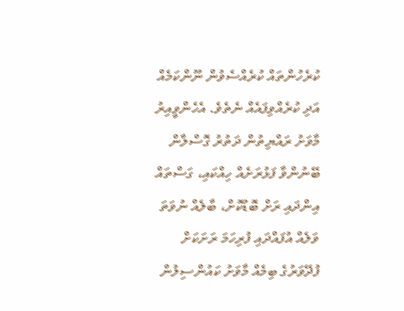ކުރެހުންތައް ކުރެއްސެވުން ނޫންކަމެއް އަދި ކުރެއްވިފައެއް ނެތެވެ. އެހެންވީއިރު މާވަށު ރައްޔިތުން ދަތުރު ގޮސްލާން ބޭނުންވާ ފަޅުރަށެއް ހިއްކައި، ގަސްތައް އިންދައި ރަށް ބޮޑުކޮށް، ބާލެއް ނުވަތަ ވަލެއް އުފައްދައި ފުރިހަމަ ރަށަކަށް ފުދޭވަރުގެ ބިމެއް މާވަށު ކައުންސިލުން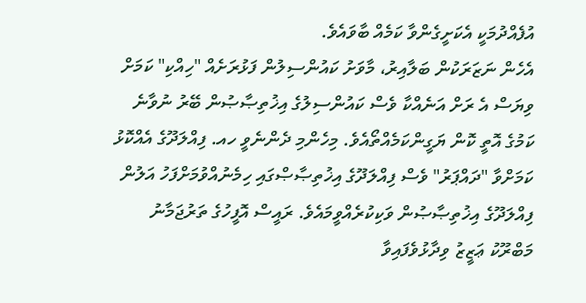އުފެއްދުމަކީ އެކަށީގެންވާ ކަމެއް ބާވައެވެ.
އެހެން ނަޒަރަކުން ބަލާއިރު، މާވަށު ކައުންސިލުން ފަޅުރަށެއް "ހިއްކި" ކަމަށް ވިޔަސް އެ ރަށް އަނެއްކާ ވެސް ކައުންސިލުގެ އިޚުތިޞާޞުން ބޭރު ނުވާނެ ކަމުގެ އޮތީ ކޮން ޔަގީންކަމެއްތޯއެވެ. މިހެންމި ދެންނެވީ ހއ. ފިއްލަދޫގެ އެއްކޮޅު ކަމަށްވާ "ދައްޕަރު" ވެސް ފިއްލަދޫގެ އިޚުތިޞާޞްގައި ހިމެނުއްވުމަށްފަހު އަލުން ފިއްލަދޫގެ އިޚުތިޞާޞުން ވަކިކުރެއްވީމައެވެ. ރައީސް އޮފީހުގެ ތަރުޖަމާނު މަބްރޫކު ޢަޒީޒު ވިދާޅުވެފައިވާ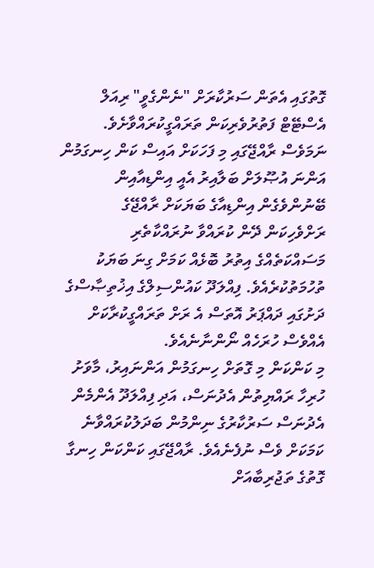ގޮތުގައި އެތަން ސަރުކާރަށް "ނެންގެވީ" ރިއަލް އެސްޓޭޓް ފަތުރުވެރިކަން ތަރައްގީކުރައްވާށެވެ. ނަމަވެސް ރާއްޖޭގައި މި ފަހަކަށް އައިސް ކަން ހިނގަމުން އަންނަ އުޞޫލަށް ބަލާއިރު އެއީ އިންޑިއާއިން ބޭނުންވެގެން އިންޑިއާގެ ބަޔަކަށް ރާއްޖޭގެ ރަށްވެހިކަން ދޭން ކުރައްވާ ނުރައްކާތެރި މަސައްކަތެއްގެ އިތުރު ބޮޅެއް ކަމަށް ގިނަ ބަޔަކު ތުހުމަތުކުރެއެވެ. ފިއްލަދޫ ކައުންސިލްގެ އިޚުތިޞާސްގެ ދަށުގައި ދައްޕަރު އޮތަސް އެ ރަށް ތަރައްގީކުރާކަށް އެއްވެސް ހުރަހެއް ނޯންނާނެއެވެ.
މި ކަންކަން މި ގޮތަށް ހިނގަމުން އަންނައިރު، މާވަށު ހުރިހާ ރައްޔިތުން އެދުނަސް، އަދި ފިއްލަދޫ އެންމެން އެދުނަސް ސަރުކާރުގެ ނިންމުން ބަދަލުކުރައްވާނެ ކަމަކަށް ވެސް ނުފެނެއެވެ. ރާއްޖޭގައި ކަންކަން ހިނގާ ގޮތުގެ ތަޖުރިބާއަށް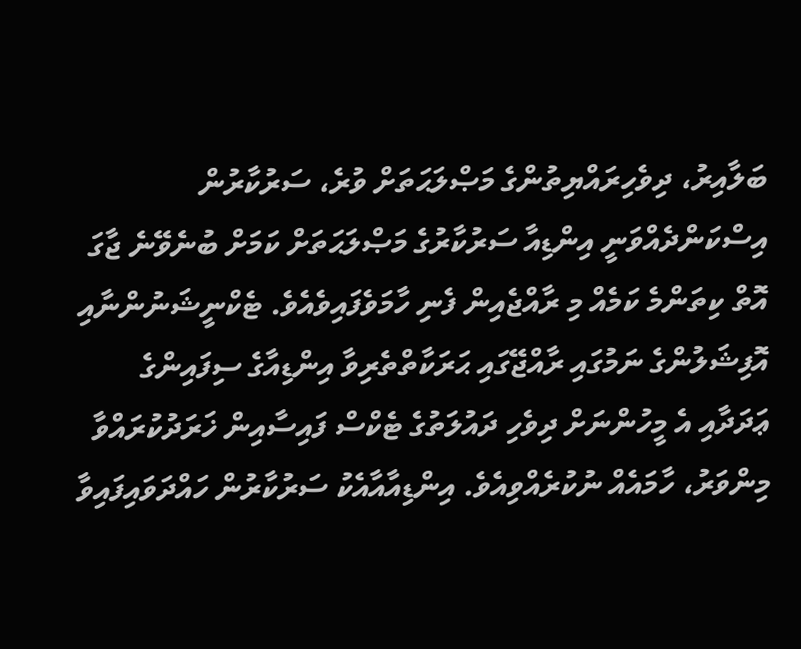ބަލާއިރު، ދިވެހިރައްޔިތުންގެ މަޞްލަޙަތަށް ވުރެ، ސަރުކާރުން އިސްކަންދެއްވަނީ އިންޑިއާ ސަރުކާރުގެ މަޞްލަޙަތަށް ކަމަށް ބުނެވޭނެ ޖާގަ އޮތް ކިތަންމެ ކަމެއް މި ރާއްޖެއިން ފެނި ހާމަވެފައިވެއެވެ. ޓެކްނީޝަނުންނާއި އޮފިޝަލުންގެ ނަމުގައި ރާއްޖޭގައި ޙަރަކާތްތެރިވާ އިންޑިއާގެ ސިފައިންގެ ޢަދަދާއި އެ މީހުންނަށް ދިވެހި ދައުލަތުގެ ޓެކްސް ފައިސާއިން ޚަރަދުކުރައްވާ މިންވަރު، ހާމައެއް ނުކުރެއްވިއެވެ. އިންޑިއާއާއެކު ސަރުކާރުން ހައްދަވައިފައިވާ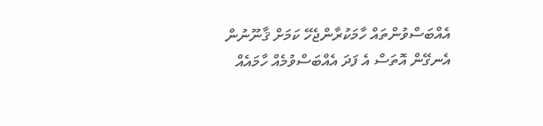އެއްބަސްވުންތައް ހާމަކުރާންޖެހޭ ކަމަށް ޤާނޫނުން އެނގޭން އޮތަސް އެ ފަދަ އެއްބަސްވުމެއް ހާމައެއް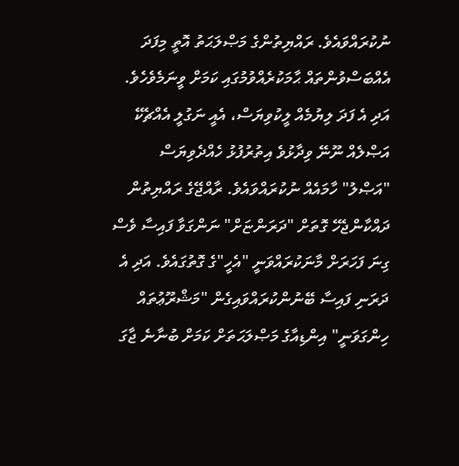ނުކުރައްވައެވެ. ރައްޔިތުންގެ މަޞްލަޙަތު އޮތީ މިފަދަ އެއްބަސްވުންތައް ޙާމަކުރެއްވުމުގައި ކަމަށް ވީނަމެވެހެވެ. އަދި އެ ފަދަ ލިޔުމެއް ލީކުވިޔަސް، އެއީ ނަގުލީ އެއްޗެކޭ އަޞްލެއް ނޫނޭ ވިދާޅުވެ އިތުރުފުޅު ހެއްދެވިޔަސް "އަޞްލު" ހާމައެއް ނުކުރައްވައެވެ. ރާއްޖޭގެ ރައްޔިތުން ދައްކާންޖެހޭ ގޮތަށް "ދަރަންޏަށް" ނަންގަވާ ފައިސާ ވެސް ގިނަ ފަހަރަށް މާނަކުރައްވަނީ "އެހީ"ގެ ގޮތުގައެވެ. އަދި އެ ދަރަނި ފައިސާ ބޭނުންކުރައްވައިގެން "މަޝްރޫޢުތައް ހިންގަވަނީ" އިންޑިއާގެ މަޞްލަޙަތަށް ކަމަށް ބުނާނެ ޖާގަ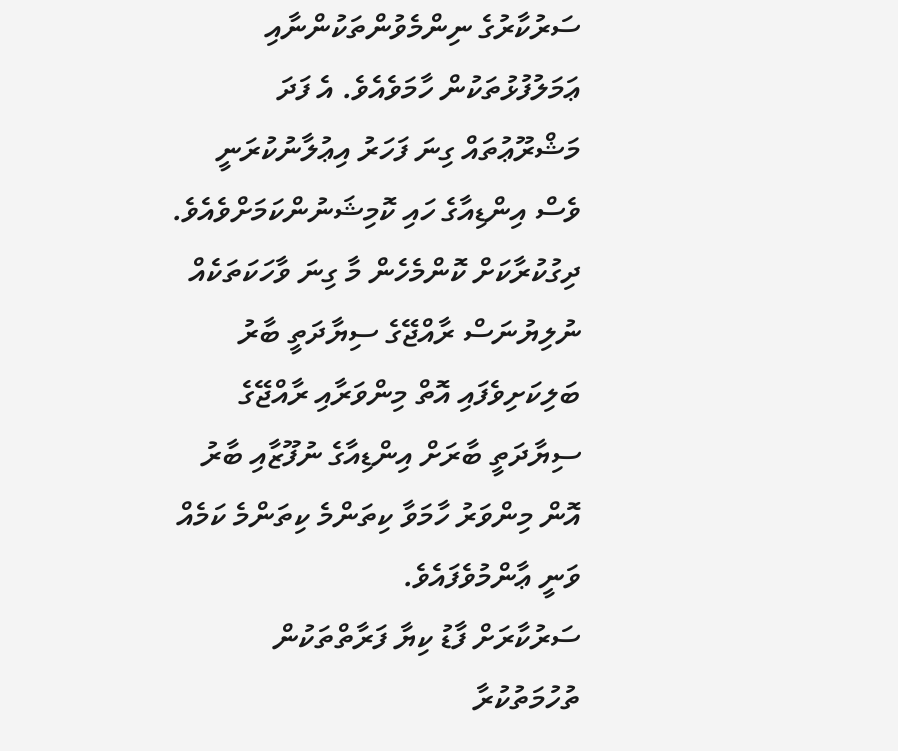ސަރުކާރުގެ ނިންމެވުންތަކުންނާއި ޢަމަލުފުޅުތަކުން ހާމަވެއެވެ. އެ ފަދަ މަޝްރޫޢުތައް ގިނަ ފަހަރު އިޢުލާނުކުރަނީ ވެސް އިންޑިއާގެ ހައި ކޮމިޝަނުންކަމަށްވެއެވެ. ދިގުކުރާކަށް ކޮންމެހެން މާ ގިނަ ވާހަކަތަކެއް ނުލިޔުނަސް ރާއްޖޭގެ ސިޔާދަތީ ބާރު ބަލިކަށިވެފައި އޮތް މިންވަރާއި ރާއްޖޭގެ ސިޔާދަތީ ބާރަށް އިންޑިއާގެ ނުފޫޒާއި ބާރު އޮން މިންވަރު ހާމަވާ ކިތަންމެ ކިތަންމެ ކަމެއް ވަނީ ޢާންމުވެފައެވެ.
ސަރުކާރަށް ފާޑު ކިޔާ ފަރާތްތަކުން ތުހުމަތުކުރާ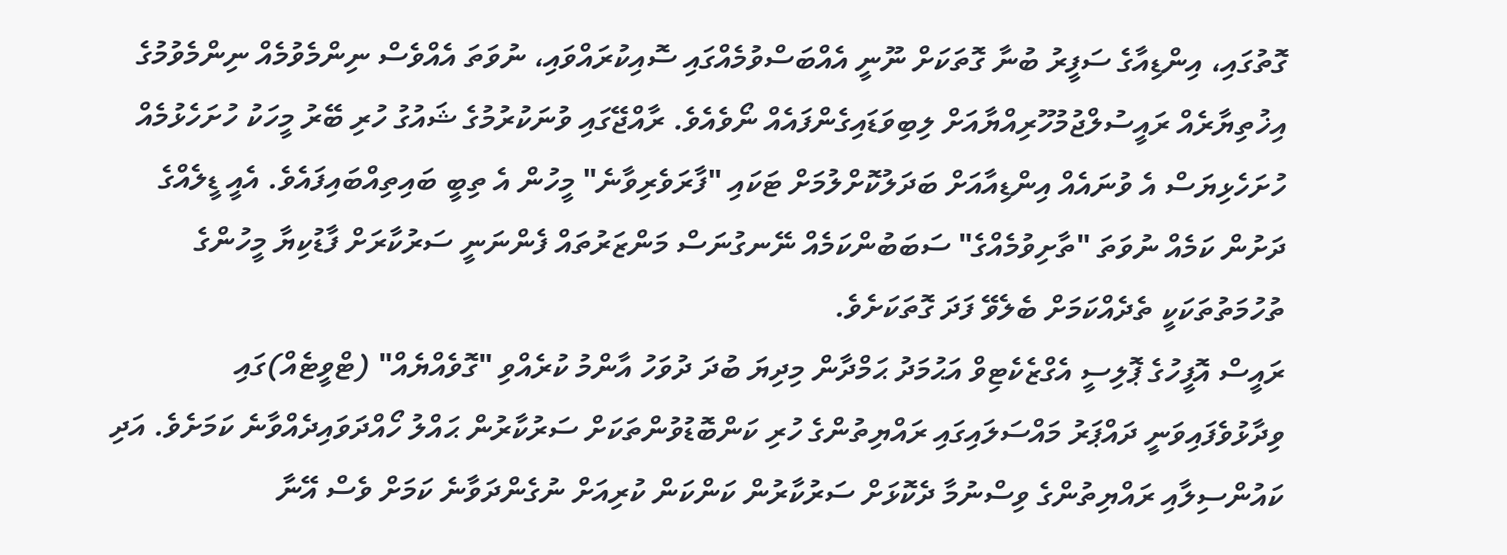ގޮތުގައި، އިންޑިއާގެ ސަފީރު ބުނާ ގޮތަކަށް ނޫނީ އެއްބަސްވުމެއްގައި ސޮއިކުރައްވައި، ނުވަތަ އެއްވެސް ނިންމެވުމެއް ނިންމެވުމުގެ އިޚުތިޔާރެއް ރައީސުލްޖުމުހޫރިއްޔާއަށް ލިބިވަޑައިގެންފައެއް ނޯވެއެވެ. ރާއްޖޭގައި ވުނަކުރުމުގެ ޝައުގު ހުރި ބޭރު މީހަކު ހުށަހެޅުމެއް ހުށަހެޅިޔަސް އެ ވުނައެއް އިންޑިއާއަށް ބަދަލުކޮށްލުމަށް ޓަކައި "ފާރަވެރިވާނެ" މީހުން އެ ތިބީ ބައިތިއްބައިފައެވެ. އެއީ ޑީލެއްގެ ދަށުން ކަމެއް ނުވަތަ "ތާށިވުމެއްގެ" ސަބަބުންކަމެއް ނޭނގުނަސް މަންޒަރުތައް ފެންނަނީ ސަރުކާރަށް ފާޑުކިޔާ މީހުންގެ ތުހުމަތުތަކަކީ ތެދެއްކަމަށް ބެލެވޭ ފަދަ ގޮތަކަށެވެ.
ރައީސް އޮފީހުގެ ޕޮލިސީ އެގްޒެކެޓިވް އަޙުމަދު ޙަމްދާން މިދިޔަ ބުދަ ދުވަހު އާންމު ކުރެއްވި "ގޮވެއްޔެއް" (ޓްވީޓެއް)ގައި ވިދާޅުވެފައިވަނީ ދައްޕަރު މައްސަލައިގައި ރައްޔިތުންގެ ހުރި ކަންބޮޑުވުންތަކަށް ސަރުކާރުން ޙައްލު ހޯއްދަވައިދެއްވާނެ ކަމަށެވެ. އަދި ކައުންސިލާއި ރައްޔިތުންގެ ވިސްނުމާ ދެކޮޅަށް ސަރުކާރުން ކަންކަން ކުރިއަށް ނުގެންދަވާނެ ކަމަށް ވެސް އޭނާ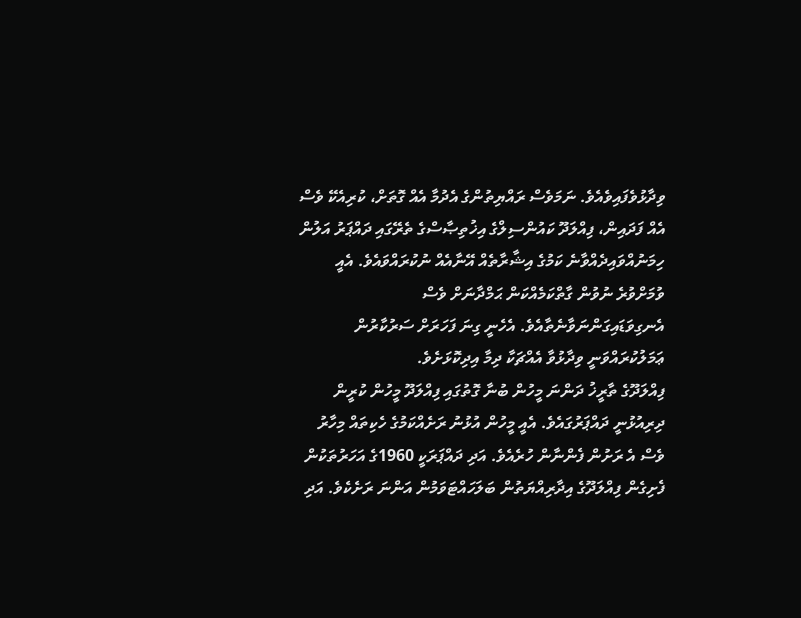ވިދާޅުވެފައިވެއެވެ. ނަމަވެސް ރައްޔިތުންގެ އެދުމާ އެއް ގޮތަށް، ކުރިއެކޭ ވެސް އެއް ފަދައިން، ފިއްލަދޫ ކައުންސިލްގެ އިޚުތިޞާސްގެ ތެރޭގައި ދައްޕަރު އަލުން ހިމަނުއްވައިދެއްވާނެ ކަމުގެ އިޝާރާތެއް އޭނާއެއް ނުކުރައްވައެވެ. އެއީ ވުމަށްވުރެ ނުވުން ގާތްކަމެއްކަން ޙަމްދާނަށް ވެސް އެނގިވަޑައިގަންނަވާނެތާއެވެ. އެހެނީ ގިނަ ފަހަރަށް ސަރުކާރުން ޢަމަލުކުރައްވަނީ ވިދާޅުވާ އެއްޗަކާ ދިމާ އިދިކޮޅަށެވެ.
ފިއްލަދޫގެ ތާރީޚު ދަންނަ މީހުން ބުނާ ގޮތުގައި ފިއްލަދޫ މީހުން ކުރީން ދިރިއުޅުނީ ދައްޕަރުގައެވެ. އެއީ މީހުން އުޅުނު ރަށެއްކަމުގެ ހެކިތައް މިހާރު ވެސް އެ ރަށުން ފެންނާން ހުރެއެވެ. އަދި ދައްޕަރަކީ 1960ގެ އަހަރުތަކުން ފެށިގެން ފިއްލަދޫގެ އިދާރިއްޔަތުން ބަލަހައްޓަވަމުން އަންނަ ރަށެކެވެ. އަދި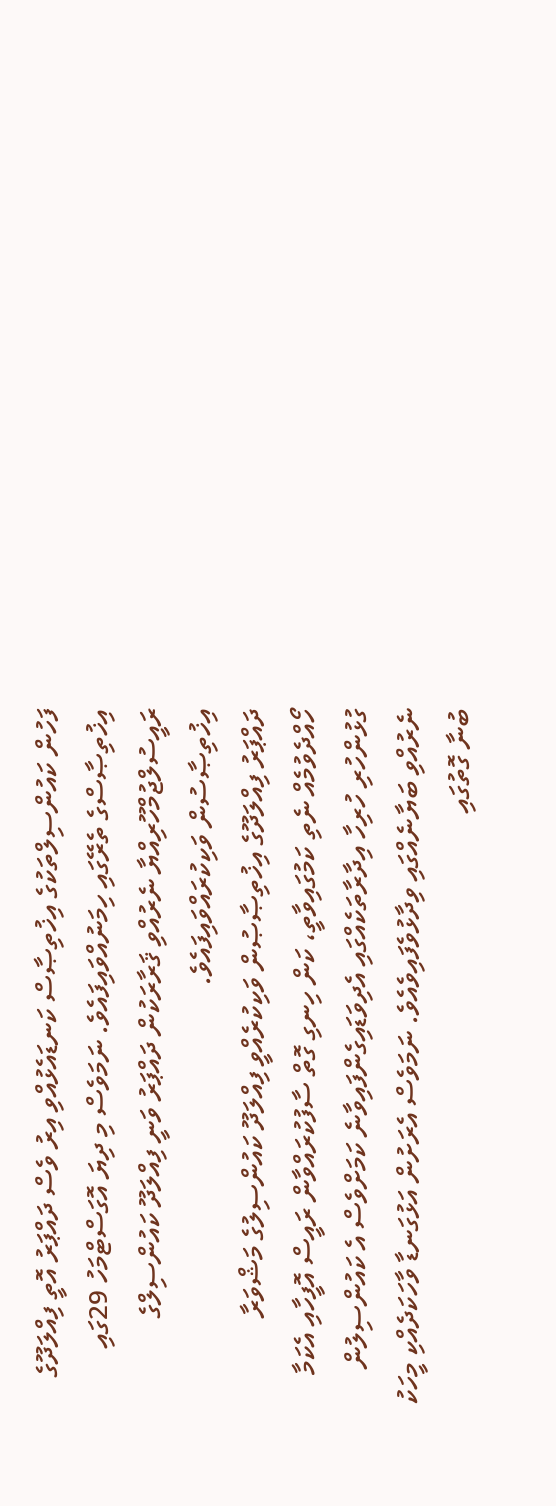ފަހުން ކައުންސިލްތަކުގެ އިޚުތިޞާސް ކަނޑައެޅުއްވި އިރު ވެސް ދައްޕަރު އޮތީ ފިއްލަދޫގެ އިޚުތިޞާސްގެ ތެރޭގައި ހިމަނުއްވައިފައެވެ. ނަމަވެސް މި ދިޔަ އޮގަސްޓްމަހު 29ގައި ރައީސުލްޖުމްހޫރިއްޔާ ނެރުއްވި ޤަރާރަކުން ދައްޕަރު ވަނީ ފިއްލަދޫ ކައުންސިލްގެ އިޚުތިޞާސުން ވަކިކުރައްވައިފައެވެ.
ދައްޕަރު ފިއްލަދޫގެ އިޚުތިޞާޞުން ވަކިކުރެއްވީ ފިއްލަދޫ ކައުންސިލުގެ މަޝްވަރާ ހޯއްދެވުމެއް ނެތި ކަމުގައިވާތީ، ކަން ހިނގި ގޮތް ސާފުކުރައްވާން ރައީސް އޮފީހާއި އެކަމާ ގުޅުންހުރި ހުރިހާ އިދާރާތަކެއްގައި އެދިވަޑައިގެންފައިވާނެ ކަމަށްވެސް އެ ކައުންސިލުން ނެރުއްވި ބަޔާނެއްގައި ވިދާޅުވެފައިވެއެވެ. ނަމަވެސް އެރަށުން އަޅުގަނޑާ ވާހަކަދެއްކި މީހަކު ބުނާ ގޮތުގައި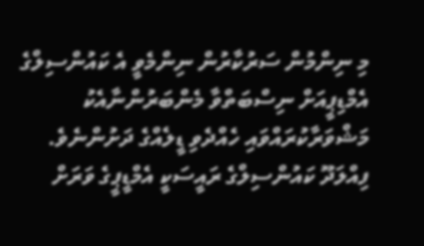މި ނިންމުން ސަރުކާރުން ނިންމެވީ އެ ކައުންސިލްގެ އެމްޑިޕީއަށް ނިސްބަތްވާ މެންބަރުންނާއެކު މަޝްވަރާކުރައްވައި ހެއްދެވި ޑީލެއްގެ ދަށުންނެވެ.
ފިއްލަދޫ ކައުންސިލްގެ ރައީސަކީ އެމްޑީޕީގެ ވަރަށް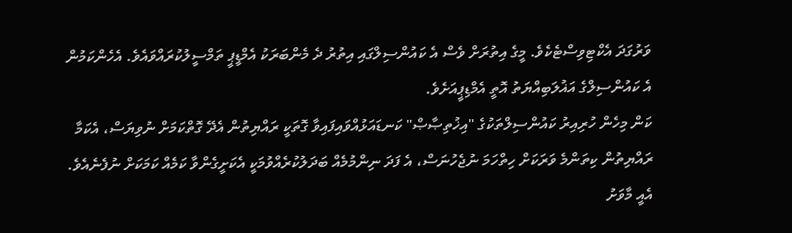ވަރުގަދަ އެކްޓިވިސްޓެކެވެ. މީގެ އިތުރަށް ވެސް އެ ކައުންސިލްގައި އިތުރު ދެ މެންބަރަކު އެމްޑީޕީ ތަމްސީލުކުރައްވައެވެ. އެހެންކަމުން އެ ކައުންސިލްގެ އަޣުލަބިއްޔަތު އޮތީ އެމްޑިޕީއަށެވެ.
ކަން މިހެން ހުރިއިރު ކައުންސިލްތަކުގެ "އިޚުތިޞާޞް" ކަނޑައަޅުއްވައިފައިވާ ގޮތަކީ ރައްޔިތުން އެދޭ ގޮތްކަމަށް ނުވިޔަސް، އެކަމާ ރައްޔިތުން ކިތަންމެ ވަރަކަށް ހިތްހަމަ ނުޖެހުނަސް، އެ ފަދަ ނިންމުމެއް ބަދަލުކުރެއްވުމަކީ އެކަށީގެންވާ ކަމެއް ކަމަކަށް ނުފެނެއެވެ. އެއީ މާވަށު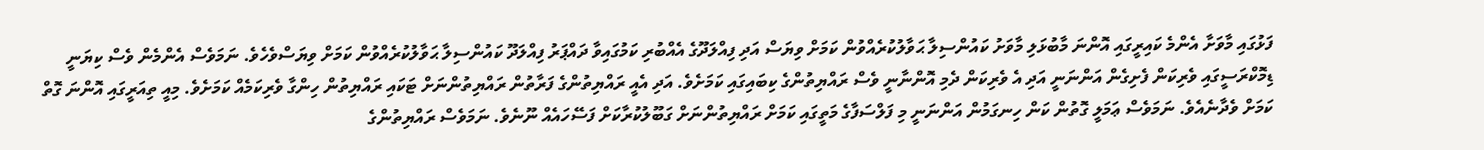ފަޅުގައި މާވަށާ އެންމެ ކައިރީގައި އޮންނަ މާބުޅަލި މާވަށު ކައުންސިލާ ޙަވާލުކުރެއްވުން ކަމަށް ވިޔަސް އަދި ފިއްލަދޫގެ އެއްބުރި ކަމުގައިވާ ދައްޕަރު ފިއްލަދޫ ކައުންސިލާ ޙަވާލުކުރެއްވުން ކަމަށް ވިޔަސްވެހެވެ. ނަމަވެސް އެންމެން ވެސް ކިޔަނީ ޑިމޮކްރަސީގައި ވެރިކަން ފެށިގެން އަންނަނީ އަދި އެ ވެރިކަން ދެމި އޮންނާނީ ވެސް ރައްޔިތުންގެ ކިބައިގައި ކަމަށެވެ. އަދި އެއީ ރައްޔިތުންގެ ފަރާތުން ރައްޔިތުންނަށް ޓަކައި ރައްޔިތުން ހިންގާ ވެރިކަމެއް ކަމަށެވެ. މިއީ ތިއަރީގައި އޮންނަ ގޮތް ކަމަށް ވެދާނެއެވެ. ނަމަވެސް ޢަމަލީ ގޮތުން ކަން ހިނގަމުން އަންނަނީ މި ފަލްސަފާގެ މަތީގައި ކަމަށް ރައްޔިތުންނަށް ގަބޫލުކުރާކަށް ފަސޭހައެއް ނޫނެވެ. ނަމަވެސް ރައްޔިތުންގެ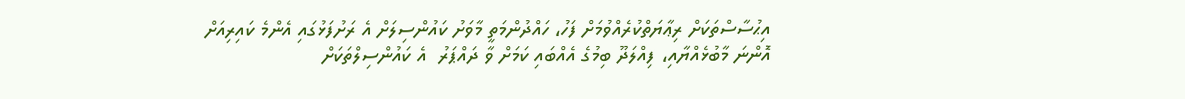އިޙުސާސްތަކަށް ރިޢާޔަތްކުރެއްވުމަށް ފަހު، ހައްދުންމަތީ މާވަށު ކައުންސިލަށް އެ ރަށުފަޅުގައި އެންމެ ކައިރިއަށް އޮންނަ މާބުޅެއްޔާއި، ފިއްލަދޫ ބިމުގެ އެއްބައި ކަމަށް ވާ ދައްޕަރު  އެ ކައުންސިލްތަކަށް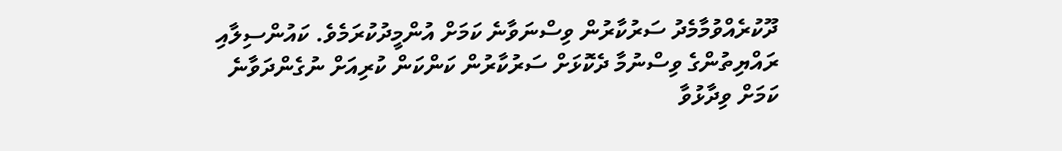ދޫކުރެއްވުމާމެދު ސަރުކާރުން ވިސްނަވާނެ ކަމަށް އުންމީދުކުރަމެވެ. ކައުންސިލާއި ރައްޔިތުންގެ ވިސްނުމާ ދެކޮޅަށް ސަރުކާރުން ކަންކަން ކުރިއަށް ނުގެންދަވާނެ ކަމަށް ވިދާޅުވާ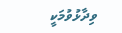ވިދާޅުވުމަކީ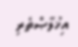އިޚުލާޞްތެރި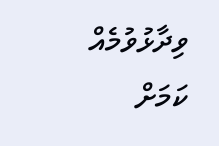ވިދާޅުވުމެއް ކަމަށް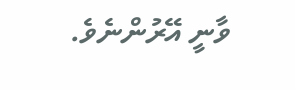ވާނީ އޭރުންނެވެ.